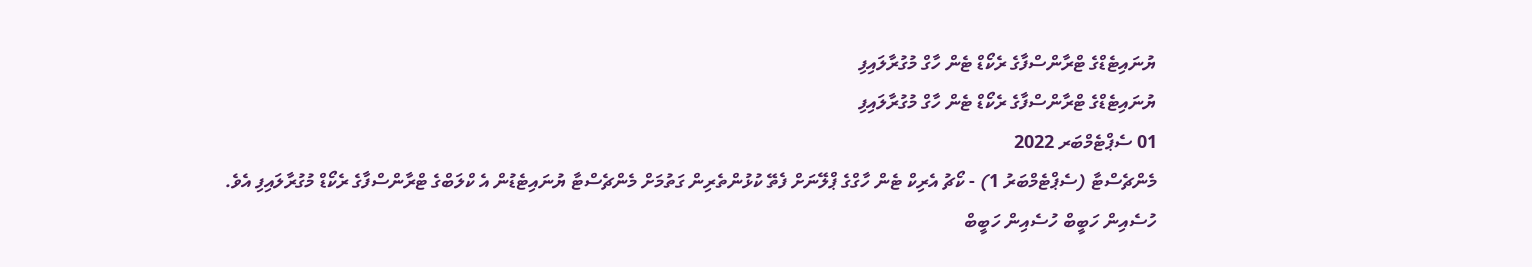ޔުނައިޓެޑްގެ ޓްރާންސްފާގެ ރެކޯޑް ޓެން ހާގް މުގުރާލައިފި
ޔުނައިޓެޑްގެ ޓްރާންސްފާގެ ރެކޯޑް ޓެން ހާގް މުގުރާލައިފި
01 ސެޕްޓެމްބަރ 2022
މެންޗެސްޓާ (ސެޕްޓެމްބަރު 1) - ކޯޗު އެރިކް ޓެން ހާގްގެ ޕްލޭނަށް ފެތޭ ކުޅުންތެރިން ގަތުމަށް މެންޗެސްޓާ ޔުނައިޓެޑުން އެ ކްލަބްގެ ޓްރާންސްފާގެ ރެކޯޑް މުގުރާލައިފި އެވެ.
ހުސެއިން ހަބީބް ހުސެއިން ހަބީބް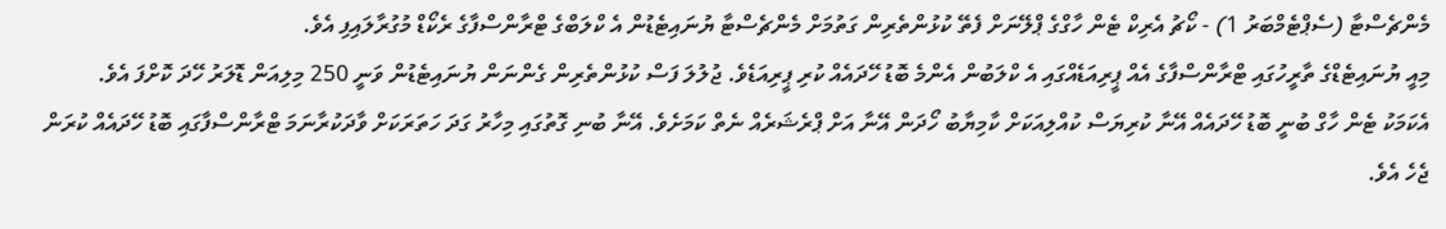މެންޗެސްޓާ (ސެޕްޓެމްބަރު 1) - ކޯޗު އެރިކް ޓެން ހާގްގެ ޕްލޭނަށް ފެތޭ ކުޅުންތެރިން ގަތުމަށް މެންޗެސްޓާ ޔުނައިޓެޑުން އެ ކްލަބްގެ ޓްރާންސްފާގެ ރެކޯޑް މުގުރާލައިފި އެވެ.
މިއީ ޔުނައިޓެޑްގެ ތާރީހުގައި ޓްރާންސްފާގެ އެއް ޕީރިއަޑެއްގައި އެ ކްލަބުން އެންމެ ބޮޑު ހޭދައެއް ކުރި ޕީރިއަޑެވެ. ޖުލުލަ ފަސް ކުޅުންތެރިން ގެންނަން ޔުނައިޓެޑުން ވަނީ 250 މިލިއަން ޑޮލަރު ހޭދަ ކޮށްފަ އެވެ.
އެކަމަކު ޓެން ހާގް ބުނީ ބޮޑު ހޭދައެއް އޭނާ ކުރިޔަސް ކުއްލިއަކަށް ކާމިޔާބު ހޯދަން އޭނާ އަށް ޕްރެޝަރެއް ނެތް ކަމަށެވެ. އޭނާ ބުނި ގޮތުގައި މިހާރު ގަދަ ހަތަރަކަށް ވާދަކުރާނަމަ ޓްރާންސްފާގައި ބޮޑު ހޭދައެއް ކުރަން ޖެހެ އެވެ.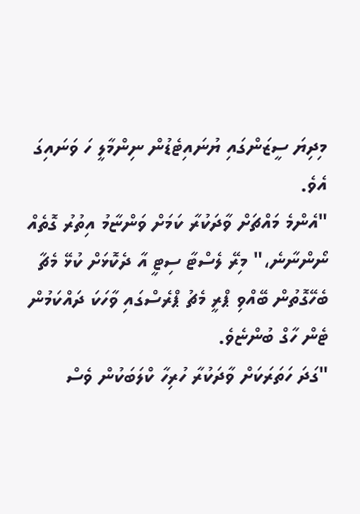މިދިޔަ ސީޒަންގައި ޔުނައިޓެޑުން ނިންމާލީ ހަ ވަނައިގަ އެވެ.
"އެންމެ މައްޗަށް ވާދަކުރާ ކަމަށް ވަންޏާމު އިތުރު ގޮތެއް ނޯންނާނެ،" މިރޭ ލެސްޓާ ސިޓީ އާ ދެކޮޅަށް ކުޅޭ މެޗާ ބެހޭގޮތުން ބޭއްވި ޕްރީ މެޗު ޕްރެސްގައި ވާހަކަ ދައްކަމުން ޓެން ހާގް ބުންޏެވެ.
"ގަދަ ހަތަރަކަށް ވާދަކުރާ ހުރިހާ ކްލަބަކުން ވެސް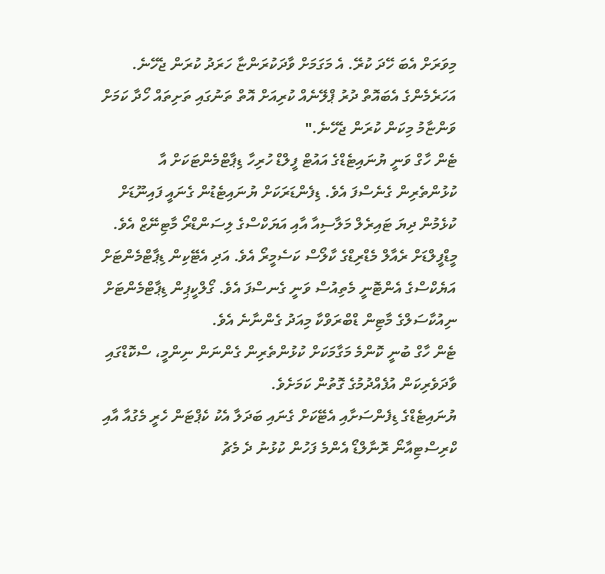މިވަރަށް އެބަ ހޭދަ ކުރޭ. އެ މަގަމަށް ވާދަކުރަންޏާ ހަރަދު ކުރަން ޖެހޭނެ. އަހަރެމެންގެ އެބައޮތް ދުރު ޕްލޭނެއް ކުރިއަށް އޮތް ތަނުގައި ތަށިތައް ހޯދާ ކަމަށް ވަންޏާމު މިކަން ކުރަން ޖެހޭނެ."
ޓެން ހާގް ވަނީ ޔުނައިޓެޑްގެ އައުޓް ފީލްޑް ހުރިހާ ޑިޕާޓްމެންޓަކަށް އާ ކުޅުންތެރިން ގެނެސްފަ އެވެ. ޑިފެންޑަރަކަށް ޔުނައިޓެޑުން ގެނައީ ފައިނޫޑަށް ކުޅެމުން ދިޔަ ޓައިރެލް މަލާސިއާ އާއި އަޔަކްސްގެ ލިސަންޑްރޯ މާޓިނޭޒް އެވެ. މީޑްފީލްޑަށް ރެއާލް މެޑްރިޑްގެ ކާލޯސް ކަސެމީރޯ އެވެ. އަދި އެޓޭކިން ޑިޕާޓްމެންޓަށް އަޔެކްސްގެ އެންޓޮނީ މެތިއުސް ވަނީ ގެނސްފަ އެވެ. ގޯލްކީޕިން ޑިޕާޓްމެންޓަށް ނިއުކާސަލްގެ މާޓިން ޑްބްރަވްކާ މިއަދު ގެންނާނެ އެވެ.
ޓެން ހާގް ބުނީ ކޮންމެ މަގާމަކަށް ކުޅުންތެރިން ގެންނަން ނިންމީ، ސްކޮޑްގައި ވާދަވެރިކަން އުފެއްދުމުގެ ގޮތުން ކަމަށެވެ.
ޔުނައިޓެޑްގެ ޑިފެންސަށާއި އެޓޭކަށް ގެނައި ބަދަލާ އެކު ކެޕްޓަން ހެރީ މެގުއާ އާއި ކްރިސްޓިއާނޯ ރޮނާލްޑޯ އެންމެ ފަހުން ކުޅުނު ދެ މެޗު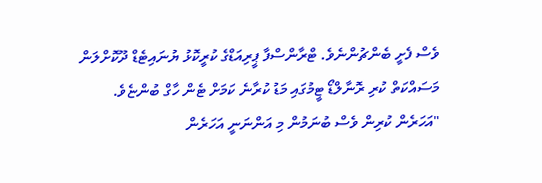ވެސް ފެށީ ބެންޗުންނެވެ. ޓްރާންސްފާ ޕީރިއަޑްގެ ކުރީކޮޅު ޔުނައިޓެޑް ދޫކޮށްލަން މަސައްކަތް ކުރި ރޮނާލްޑޯ ޓީމުގައި މަޑު ކުރާނެ ކަމަށް ޓެން ހާގް ބުންޏެވެ.
"އަހަރެން ކުރިން ވެސް ބުނަމުން މި އަންނަނީ އަހަރެން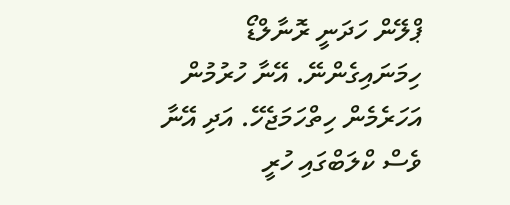ޕްލޭން ހަދަނީ ރޮނާލްޑޯ ހިމަނައިގެންނޭ. އޭނާ ހުރުމުން އަހަރެމެން ހިތްހަމަޖެހޭ. އަދި އޭނާ ވެސް ކްލަބްގައި ހުރީ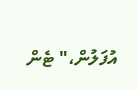އުފަލުން،" ޓެން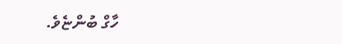ހާގް ބުންޏެވެ.